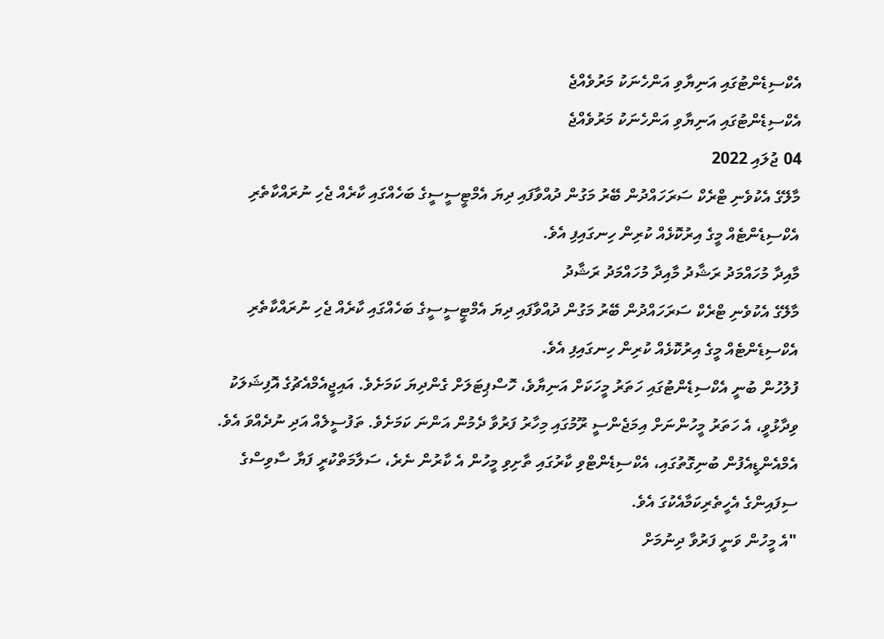އެކްސިޑެންޓުގައި އަނިޔާވި އަންހެނަކު މަރުވެއްޖެ
އެކްސިޑެންޓުގައި އަނިޔާވި އަންހެނަކު މަރުވެއްޖެ
04 ޖުލައި 2022
މާލޭގެ އެކުވެނި ޓްރެކް ސަރަހައްދުން ބޭރު މަގުން ދުއްވާފައި ދިޔަ އެމްޓީސީސީގެ ބަހެއްގައި ކާރެއް ޖެހި ނުރައްކާތެރި އެކްސިޑެންޓެއް މީގެ އިރުކޮޅެއް ކުރިން ހިނގައިފި އެވެ.
މާއިދާ މުހައްމަދު ރަޝާދު މާއިދާ މުހައްމަދު ރަޝާދު
މާލޭގެ އެކުވެނި ޓްރެކް ސަރަހައްދުން ބޭރު މަގުން ދުއްވާފައި ދިޔަ އެމްޓީސީސީގެ ބަހެއްގައި ކާރެއް ޖެހި ނުރައްކާތެރި އެކްސިޑެންޓެއް މީގެ އިރުކޮޅެއް ކުރިން ހިނގައިފި އެވެ.
ފުލުހުން ބުނީ އެކްސިޑެންޓުގައި ހަތަރު މީހަކަށް އަނިޔާވެ، ހޮސްޕިޓަލަށް ގެންދިޔަ ކަމަށެވެ. އައިޖީއެމްއެޗުގެ އޮފިޝަލަކު ވިދާޅުވީ، އެ ހަތަރު މީހުންނަށް އިމަޖެންސީ ރޫމުގައި މިހާރު ފަރުވާ ދެމުން އަންނަ ކަމަށެވެ. ތަފުސީލެއް އަދި ނުދެއްވަ އެވެ.
އެމްއެންޑީއެފުން ބުނިގޮތުގައި، އެކްސިޑެންޓްވި ކާރުގައި ތާށިވި މީހުން އެ ކާރުން ނެރެ، ސަލާމަތްކުރީ ފަޔާ ސާވިސްގެ ސިފައިންގެ އެހީތެރިކަމާއެކުގަ އެވެ.
"އެ މީހުން ވަނީ ފަރުވާ ދިނުމަށް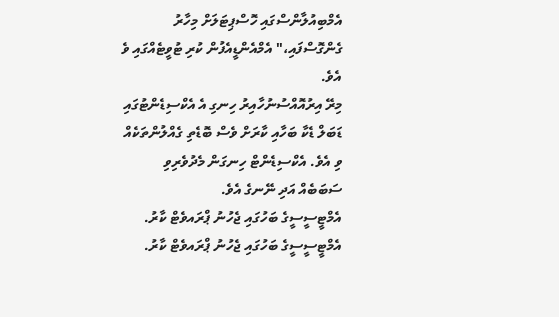އެމްބިއުލާންސްގައި ހޮސްޕިޓަލަށް މިހާރު ގެންގޮސްފައި،" އެމްއެންޑީއެފުން ކުރި ޓުވީޓެއްގައި ވެ އެވެ.
މިރޭ އިރުއޮއްސުނުހާއިރު ހިނގި އެ އެކްސިޑެންޓުގައި ޑަބަލް ޑެކާ ބަހާއި ކާރަށް ވެސް ބޮޑެތި ގެއްލުންތަކެއް ވި އެވެ. އެކްސިޑެންޓް ހިނގަން މެދުވެރިވި ސަބަބެއް އަދި ނޭނގެ އެވެ.
އެމްޓީސީސީގެ ބަހުގައި ޖެހުނު ޕްރައވެޓް ކާރު.
އެމްޓީސީސީގެ ބަހުގައި ޖެހުނު ޕްރައވެޓް ކާރު.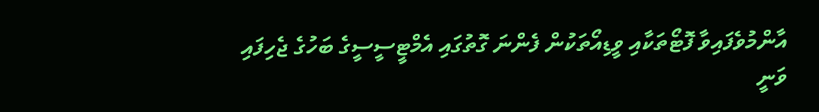އާންމުވެފައިވާ ފޮޓޯތަކާއި ވީޑިއޯތަކުން ފެންނަ ގޮތުގައި އެމްޓީސީސީގެ ބަހުގެ ޖެހިފައި ވަނީ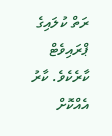ރަތް ކުލައިގެ ޕްރައިވެޓް ކާރެކެވެ. ކާރު އެއްކޮށް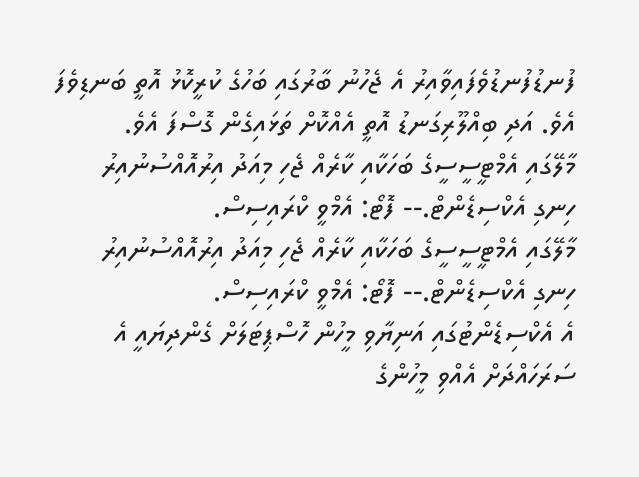ފުނޑުފުނޑުވެފައިވާއިރު އެ ޖެހުނު ބާރުގައި ބަހުގެ ކުރީކޮޅު އޮތީ ބަނޑިވެފަ އެވެ. އަދި ބިއްލޫރިގަނޑު އޮތީ އެއްކޮށް ތަޅައިގެން ގޮސްފަ އެވެ.
މާލޭގައި އެމްޓީސީސީގެ ބަހަކާއި ކާރެއް ޖެހި މިއަދު އިރުއޮއްސުނުއިރު ހިނގި އެކްސިޑެންޓް.-- ފޮޓޯ: އެމްވީ ކްރައިސިސް.
މާލޭގައި އެމްޓީސީސީގެ ބަހަކާއި ކާރެއް ޖެހި މިއަދު އިރުއޮއްސުނުއިރު ހިނގި އެކްސިޑެންޓް.-- ފޮޓޯ: އެމްވީ ކްރައިސިސް.
އެ އެކްސިޑެންޓުގައި އަނިޔާވި މީހުން ހޮސްޕިޓަލަށް ގެންދިޔައީ އެ ސަރަހައްދަށް އެއްވި މީހުންގެ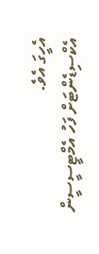އެހީގަ އެވެ.
އެކްސިޑެންޓަށް ފަހު އެމްޓީސީސީން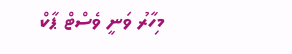މިހާރު ވަނީ ވެސްޓް ޕާކް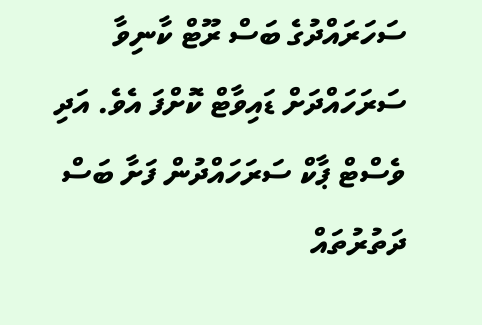ސަހަރައްދުގެ ބަސް ރޫޓް ކާނިވާ ސަރަހައްދަށް ޑައިވާޓް ކޮށްފަ އެވެ. އަދި ވެސްޓް ޕާކް ސަރަހައްދުން ފަށާ ބަސް ދަތުރުތައް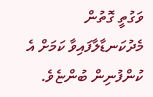ވަގުތީ ގޮތުން މެދުކަނޑާލާފައިވާ ކަމަށް އެ ކުންފުނިން ބުންޏެވެ.